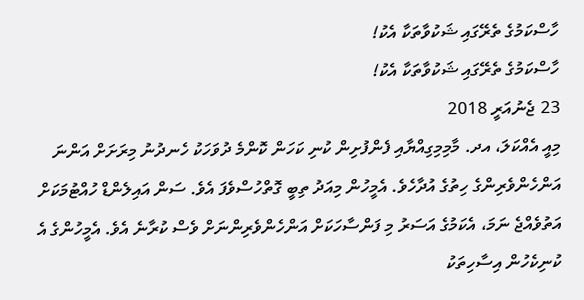ހާސްކަމުގެ ތެރޭގައި ޝަކުވާތަކާ އެކު!
ހާސްކަމުގެ ތެރޭގައި ޝަކުވާތަކާ އެކު!
23 ޖެނުއަރީ 2018
މިއީ އެއްކަލަ، އދ. މާމިމިގިއްޔާއި ފެންފުށިން ކުނި ކަހަން ކޮންމެ ދުވަހަކު ހެނދުނު މިރަށަށް އަންނަ އަންހެންވެރިންގެ ހިތުގެ އުދާހެވެ. އެމީހުން މިއަދު ތިބީ ގޮތްހުސްވެފަ އެވެ. ސަން އައިލެންޑް ހުއްޓުމަކަށް އަތުވެއްޖެ ނަމަ، އެކަމުގެ އަސަރު މި ފަންސާހަކަށް އަންހެންވެރިންނަށް ވެސް ކުރާނެ އެވެ. އެމީހުންގެ އެ ކުނިކެހުން އިސާހިތަކު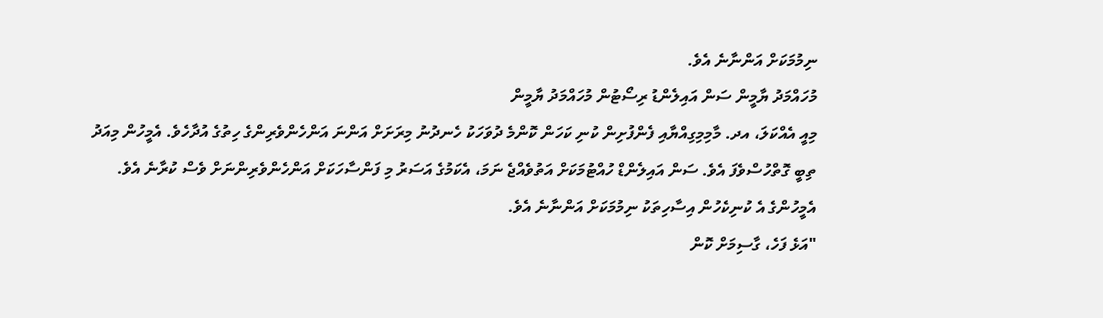ނިމުމަކަށް އަންނާނެ އެވެ.
މުހައްމަދު ޔާމީން ސަން އައިލެންޑު ރިސޯޓުން މުހައްމަދު ޔާމީން
މިއީ އެއްކަލަ، އދ. މާމިމިގިއްޔާއި ފެންފުށިން ކުނި ކަހަން ކޮންމެ ދުވަހަކު ހެނދުނު މިރަށަށް އަންނަ އަންހެންވެރިންގެ ހިތުގެ އުދާހެވެ. އެމީހުން މިއަދު ތިބީ ގޮތްހުސްވެފަ އެވެ. ސަން އައިލެންޑް ހުއްޓުމަކަށް އަތުވެއްޖެ ނަމަ، އެކަމުގެ އަސަރު މި ފަންސާހަކަށް އަންހެންވެރިންނަށް ވެސް ކުރާނެ އެވެ. އެމީހުންގެ އެ ކުނިކެހުން އިސާހިތަކު ނިމުމަކަށް އަންނާނެ އެވެ.
"އަޅެ ފަހެ، ގާސިމަށް ކޮން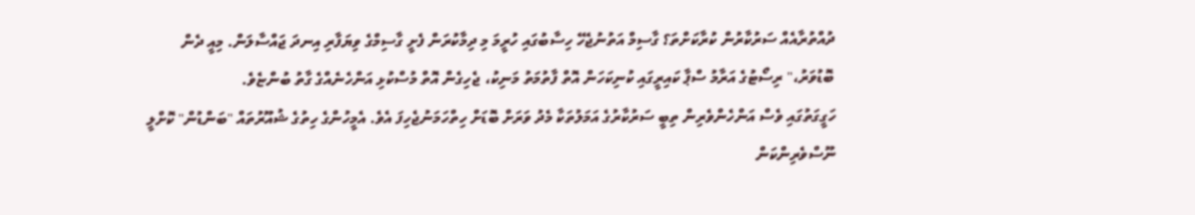ދުއްތުރާއެއް ސަރުކާރުން ކުރާކަށްތަ؟ ގާސިމް އަތުނުޖެހޭ ހިސާބުގައި ހުރީމަ މި ދިމާކުރަން ފެށީ ގާސިމްގެ ވިޔަފާރި އިނދަ ޖައްސާލަން. މިއީ ދެން ބޮޑުވަރު،" ރިސޯޓުގެ އަރާމު ސްޕާ ކައިރީގައި ކުނިކަހަން އޮތް ފާތުމަތު މަނިކު، ޖެހިގެން އޮތް މުސްކުޅި އަންހެނެއްގެ ގާތު ބުންޏެވެ.
ހަގީގަތުގައި ވެސް އަންހެންވެރިން ތިބީ ސަރުކާރުގެ އަމަލުތަކާ މެދު ވަރަށް ބޮޑަށް ހިތްހަމަނުޖެހިފަ އެވެ. އެމީހުންގެ ހިތުގެ ޝުއޫރުތައް "ބަންޑުން" ކޮށްލީ ނޫސްވެރިންކަން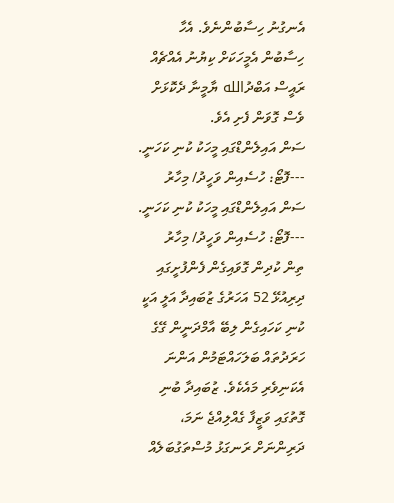އެނގުނު ހިސާބުންނެވެ. އެހާ ހިސާބުން އެމީހަކަށް ކިޔުނު އެއްޗެއް ރައީސް އަބްދުالله ޔާމީނާ ދެކޮޅަށް ވެސް ގޮވަން ފެށި އެވެ.
ސަން އައިލެންޑްގައި މީހަކު ކުނި ކަހަނީ. ---ފޮޓޯ: ހުސެއިން ވަހީދު/ މިހާރު
ސަން އައިލެންޑްގައި މީހަކު ކުނި ކަހަނީ. ---ފޮޓޯ: ހުސެއިން ވަހީދު/ މިހާރު
ތިން ކުދިން ގޮވައިގެން ފެންފުށީގައި ދިރިއުޅޭ 52 އަހަރުގެ ޒުބައިދާ އަލީ އަކީ ކުނި ކަހައިގެން ލިބޭ އާމްދަނީން ގޭގެ ހަރަދުތައް ބަލަހައްޓަމުން އަންނަ އެކަނިވެރި މައެކެވެ. ޒުބައިދާ ބުނި ގޮތުގައި ވަޒީފާ ގެއްލިއްޖެ ނަމަ، ދަރިންނަށް ރަނގަޅު މުސްތަގުބަލެއް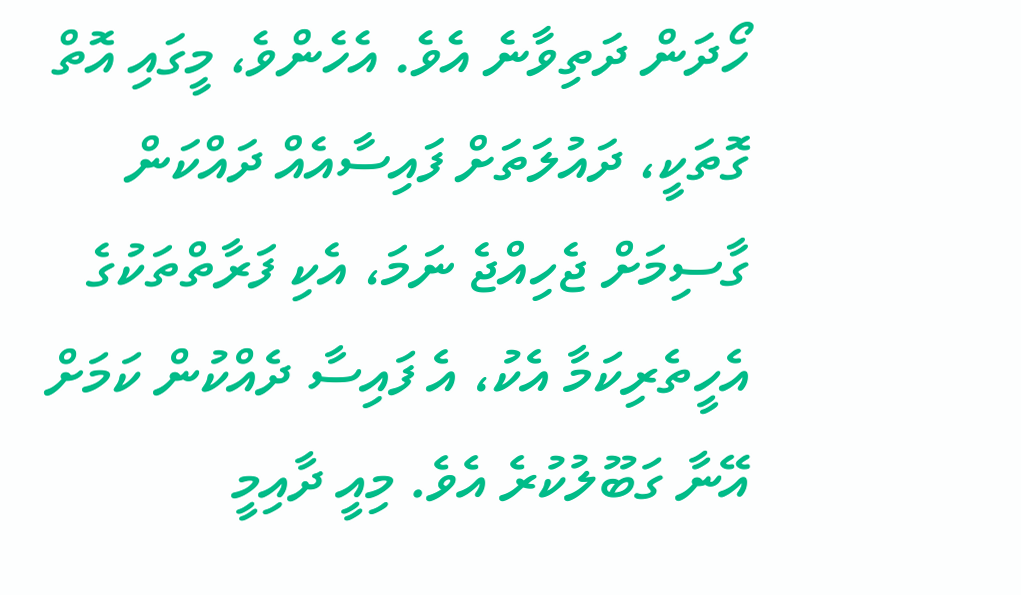ހޯދަން ދަތިވާނެ އެވެ. އެހެންވެ، މީގައި އޮތް ގޮތަކީ، ދައުލަތަށް ފައިސާއެއް ދައްކަން ގާސިމަށް ޖެހިއްޖެ ނަމަ، އެކި ފަރާތްތަކުގެ އެހީތެރިކަމާ އެކު، އެ ފައިސާ ދެއްކުން ކަމަށް އޭނާ ގަބޫލުކުރެ އެވެ. މިއީ ދާއިމީ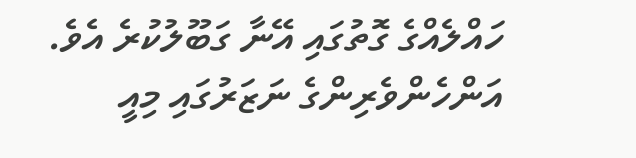ހައްލެއްގެ ގޮތުގައި އޭނާ ގަބޫލުކުރެ އެވެ.
އަންހެންވެރިންގެ ނަޒަރުގައި މިއީ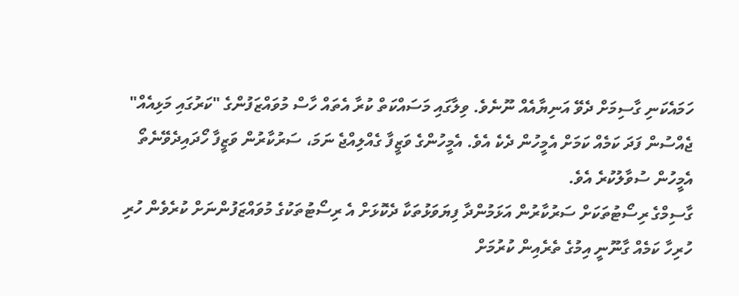ހަމައެކަނި ގާސިމަށް ދެވޭ އަނިޔާއެއް ނޫނެވެ. ވިލާގައި މަސައްކަތް ކުރާ އެތައް ހާސް މުވައްޒަފުންގެ "ކަރުގައި މަޅިއެއް" ޖެއްސުން ފަދަ ކަމެއް ކަމަށް އެމީހުން ދެކެ އެވެ. އެމީހުންގެ ވަޒީފާ ގެއްލިއްޖެ ނަމަ، ސަރުކާރުން ވަޒީފާ ހޯދައިދެވޭނެތޯ އެމީހުން ސުވާލުކުރެ އެވެ.
ގާސިމްގެ ރިސޯޓުތަކަށް ސަރުކާރުން އަޅަމުންދާ ފިޔަވަޅުތަކާ ދެކޮޅަށް އެ ރިސޯޓުތަކުގެ މުވައްޒަފުންނަށް ކުރެވެން ހުރި ހުރިހާ ކަމެއް ގާނޫނީ އިމުގެ ތެރެއިން ކުރުމަށް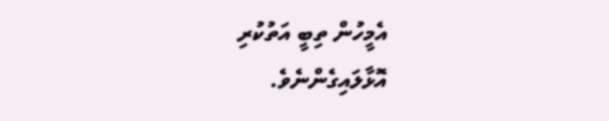އެމީހުން ތިބީ އަތުކުރި އޮޅާލައިގެންނެވެ.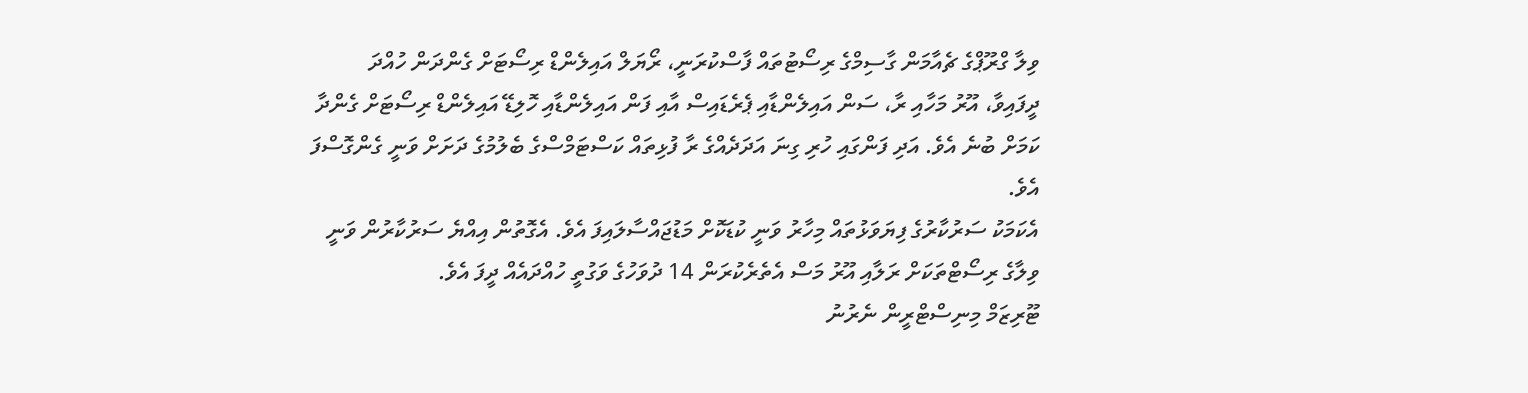ވިލާ ގްރޫޕްގެ ޗެއާމަން ގާސިމްގެ ރިސޯޓުތައް ފާސްކުރަނީ، ރޯޔަލް އައިލެންޑް ރިސޯޓަށް ގެންދަން ހުއްދަ ދީފައިވާ، އޫރު މަހާއި ރާ، ސަން އައިލެންޑާއި ޕެރެޑައިސް އާއި ފަން އައިލެންޑާއި ހޮލިޑޭ އައިލެންޑް ރިސޯޓަށް ގެންދާ ކަމަށް ބުނެ އެވެ. އަދި ފަންގައި ހުރި ގިނަ އަދަދެއްގެ ރާ ފުޅިތައް ކަސްޓަމްސްގެ ބެލުމުގެ ދަށަށް ވަނީ ގެންގޮސްފަ އެވެ.
އެކަމަކު ސަރުކާރުގެ ފިޔަވަޅުތައް މިހާރު ވަނީ ކުޑަކޮށް މަޑުޖައްސާލައިފަ އެވެ. އެގޮތުން އިއްޔެ ސަރުކާރުން ވަނީ ވިލާގެ ރިސޯޓްތަކަށް ރަލާއި އޫރު މަސް އެތެރެކުރަން 14 ދުވަހުގެ ވަގުތީ ހުއްދައެއް ދީފަ އެވެ.
ޓޫރިޒަމް މިނިސްޓްރީން ނެރުނު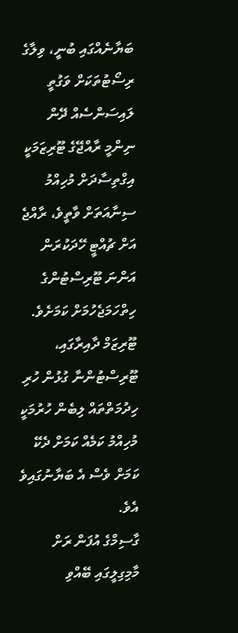ބަޔާނެއްގައި ބުނީ، ވިލާގެ ރިސޯޓުތަކަށް ވަގުތީ ލައިސަންސެއް ދޭން ނިންމީ ރާއްޖޭގެ ޓޫރިޒަމަކީ އިގްތިސާދަށް މުހިއްމު ސިނާއަތަށް ވާތީވެ، ރާއްޖެ އަށް ޗުއްޓީ ހޭދަކުރަން އަންނަ ޓޫރިސްޓުންގެ ހިތްހަމަޖެހުމަށް ކަމަށެވެ. ޓޫރިޒަމް ދާއިރާގައި، ޓޫރިސްޓުންނާ ގުޅުން ހުރި ހިދުމަތްތައް ލިބެން ހުރުމަކީ މުހިއްމު ކަމެއް ކަމަށް ދެކޭ ކަމަށް ވެސް އެ ބަޔާނުގައިވެ އެވެ.
ގާސިމްގެ އުފަން ރަށް މާމިގިލީގައި ބޭއްވި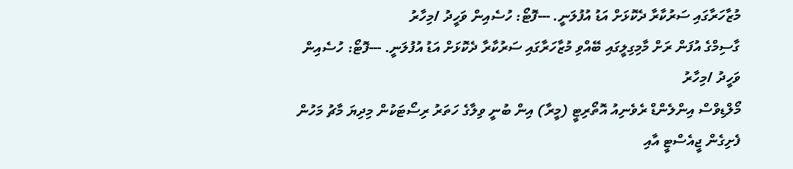މުޒާހަރާގައި ސަރުކާރާ ދެކޮޅަށް އަޑު އުފުލަނީ. ---ފޮޓޯ: ހުސެއިން ވަހީދު /މިހާރު
ގާސިމްގެ އުފަން ރަށް މާމިގިލީގައި ބޭއްވި މުޒާހަރާގައި ސަރުކާރާ ދެކޮޅަށް އަޑު އުފުލަނީ. ---ފޮޓޯ: ހުސެއިން ވަހީދު /މިހާރު
މޯލްޑިވްސް އިންލެންޑް ރެވެނިއު އޮތޯރިޓީ (މީރާ) އިން ބުނީ ވިލާގެ ހަތަރު ރިސޯޓަކުން މިދިޔަ މާޗު މަހުން ފެށިގެން ޖީއެސްޓީ އާއި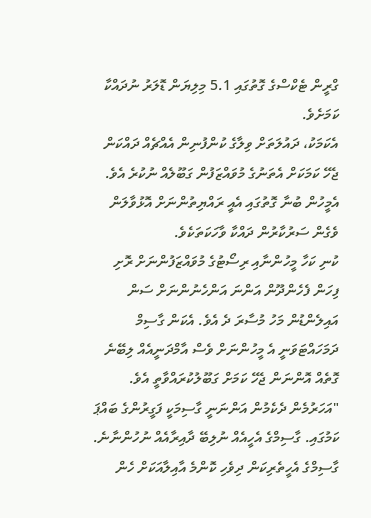ގްރީން ޓެކްސްގެ ގޮތުގައި 5.1 މިލިޔަން ޑޮލަރު ނުދައްކާ ކަމަށެވެ.
އެކަމަކު، ދައުލަތަށް ވިލާގެ ކުންފުނިން އެއްޗެއް ދައްކަން ޖެހޭ ކަމަކަށް އެތަނުގެ މުވައްޒަފުން ގަބޫލެއް ނުކުރެ އެވެ. އެމީހުން ބުނާ ގޮތުގައި އެއީ ރައްޔިތުންނަށް އޮޅުވާލަން ވެގެން ސަރުކާރުން ދައްކާ ވާހަކަތަކެވެ.
ކުނި ކަހާ މީހުންނާއި ރިސޯޓުގެ މުވައްޒަފުންނަށް ރޮށި ފިހަން ފެހެންދޫން އަންނަ އަންހެނުންނަށް ސަން އައިލެންޑުން މަހު މުސާރަ ދެ އެވެ. އެކަން ގާސިމް ދަމަހައްޓަވަނީ އެ މީހުންނަށް ވެސް އާމްދަނީއެއް ލިބޭނެ ގޮތެއް އޮންނަން ޖެހޭ ކަމަށް ގަބޫލުކުރައްވާތީ އެވެ.
"އަހަރުމެން ދެކެމުން އަންނަނީ ގާސިމަކީ ފަގީރުންގެ ބައްޕަ ކަމުގައި. ގާސިމްގެ އެހީއެއް ނުލިބޭ ދާއިރާއެއް ނުހުންނާނެ. ގާސިމްގެ އެހީތެރިކަން ދިވެހި ކޮންމެ އާއިލާއަކަށް ހެން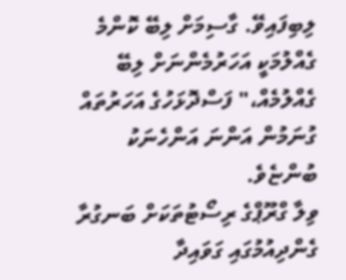ލިބިފައިވޭ. ގާސިމަށް ލިބޭ ކޮންމެ ގެއްލުމަކީ އަހަރުމެންނަށް ލިބޭ ގެއްލުމެއް،" ފަސްދޮޅަހުގެ އަހަރުތައް ގުނަމުން އަންނަ އަންހެނަކު ބުންޏެވެ.
ވިލާ ގްރޫޕްގެ ރިސޯޓުތަކަށް ބަނގުރާ ގެންދިއުމުގައި ގަވައިދާ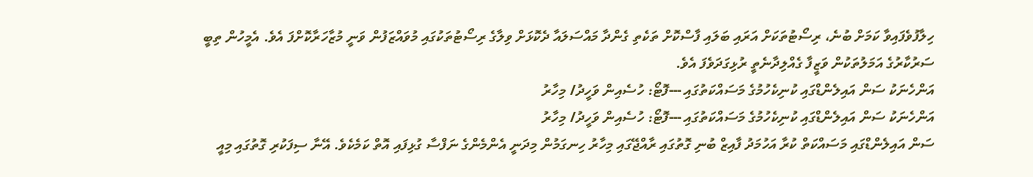ހިލާފުވެފައިވާ ކަމަށް ބުނެ، ރިސޯޓުތަކަށް އަރައި ބަލައި ފާސްކޮށް ތަކެތި ގެންދާ މައްސަލައާ ދެކޮޅަށް ވިލާގެ ރިސޯޓުތަކުގައި މުވައްޒަފުން ވަނީ މުޒާހަރާކޮށްފަ އެވެ. އެމީހުން ތިބީ ސަރުކާރުގެ އަމަލުތަކުން ވަޒީފާ ގެއްލިދާނެތީ ރުޅިގަދަވެފަ އެވެ.
އަންހެނަކު ސަން އައިލެންޑްގައި ކުނިކެހުމުގެ މަސައްކަތުގައި ---ފޮޓޯ: ހުސެއިން ވަހީދު/ މިހާރު
އަންހެނަކު ސަން އައިލެންޑްގައި ކުނިކެހުމުގެ މަސައްކަތުގައި ---ފޮޓޯ: ހުސެއިން ވަހީދު/ މިހާރު
ސަން އައިލެންޑްގައި މަސައްކަތް ކުރާ އަހުމަދު ފާއިޒް ބުނި ގޮތުގައި ރާއްޖޭގައި މިހާރު ހިނގަމުން މިދަނީ އެންމެންގެ ނަފްސާ ގުޅިފައި އޮތް ކަމެކެވެ. އޭނާ ސިފަކުރި ގޮތުގައި މިއީ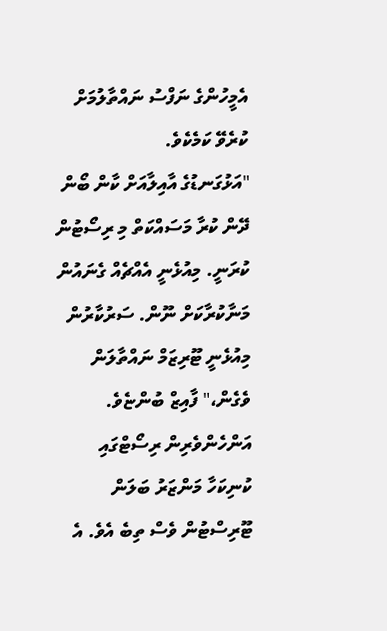އެމީހުންގެ ނަފްސު ނައްތާލުމަށް ކުރެވޭ ކަމެކެވެ.
"އަޅުގަނޑުގެ އާއިލާއަށް ކާން ބޯން ދޭން ކުރާ މަސައްކަތް މި ރިސޯޓުން ކުރަނީ. މިއުޅެނީ އެއްޗެއް ގެނައުން މަނާކުރާކަށް ނޫން. ސަރުކާރުން މިއުޅެނީ ޓޫރިޒަމް ނައްތާލަން ވެގެން،" ފާއިޒް ބުންޏެވެ.
އަންހެންވެރިން ރިސޯޓްގައި ކުނިކަހާ މަންޒަރު ބަލަން ޓޫރިސްޓުން ވެސް ތިބެ އެވެ. އެ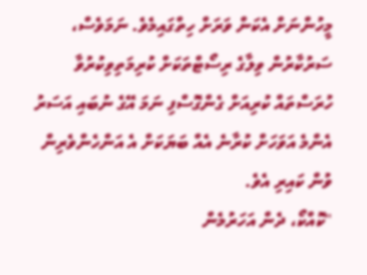މީހުންނަށް އެކަން ވަރަށް ހިތްގައިމެވެ. ނަމަވެސް، ސަރުކާރުން ވިލާގެ ރިސޯޓްތަކަށް ކުރިމަތިވިކުރުވާ ހުރަސްތައް ކުރިއަށް ގެންގޮސްފި ނަމަ އޭގެ ނުބައި އަސަރު އެންމެ އަވަހަށް ކުރާނެ އެއް ބަޔަކަށް އެ އަންހެންވެރިން ވުން ކައިރި އެވެ.
"ކޮއްކޯ، ދެން އަހަރުމެން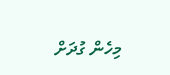މިހެން ގުދަށް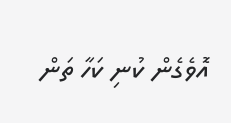އޮވެގެން ކުނި ކަހާ ތަން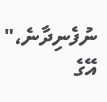ނުފެނިދާނެ،" އޭގެ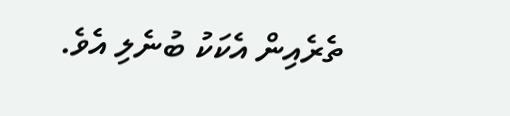ތެރެއިން އެކަކު ބުނެލި އެވެ.